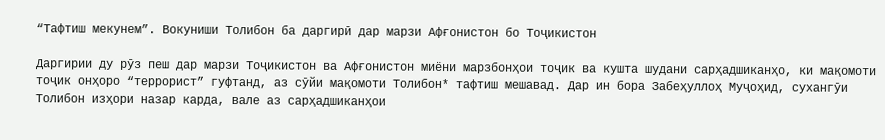“Тафтиш мекунем”. Вокуниши Толибон ба даргирӣ дар марзи Афғонистон бо Тоҷикистон

Даргирии ду рӯз пеш дар марзи Тоҷикистон ва Афғонистон миёни марзбонҳои тоҷик ва кушта шудани сарҳадшиканҳо, ки мақомоти тоҷик онҳоро “террорист” гуфтанд, аз сӯйи мақомоти Толибон* тафтиш мешавад. Дар ин бора Забеҳуллоҳ Муҷоҳид, сухангӯи Толибон изҳори назар карда, вале аз сарҳадшиканҳои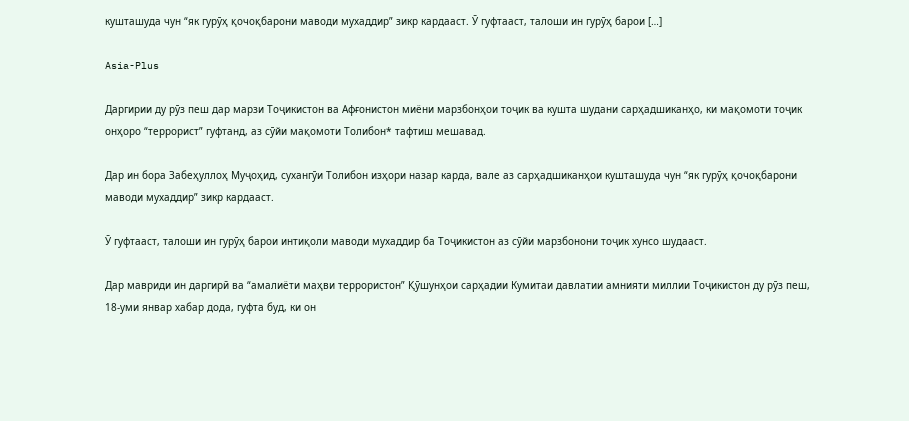кушташуда чун “як гурӯҳ қочоқбарони маводи мухаддир” зикр кардааст. Ӯ гуфтааст, талоши ин гурӯҳ барои […]

Asia-Plus

Даргирии ду рӯз пеш дар марзи Тоҷикистон ва Афғонистон миёни марзбонҳои тоҷик ва кушта шудани сарҳадшиканҳо, ки мақомоти тоҷик онҳоро “террорист” гуфтанд, аз сӯйи мақомоти Толибон* тафтиш мешавад.

Дар ин бора Забеҳуллоҳ Муҷоҳид, сухангӯи Толибон изҳори назар карда, вале аз сарҳадшиканҳои кушташуда чун “як гурӯҳ қочоқбарони маводи мухаддир” зикр кардааст.

Ӯ гуфтааст, талоши ин гурӯҳ барои интиқоли маводи мухаддир ба Тоҷикистон аз сӯйи марзбонони тоҷик хунсо шудааст.

Дар мавриди ин даргирӣ ва “амалиёти маҳви террористон” Қӯшунҳои сарҳадии Кумитаи давлатии амнияти миллии Тоҷикистон ду рӯз пеш, 18-уми январ хабар дода, гуфта буд, ки он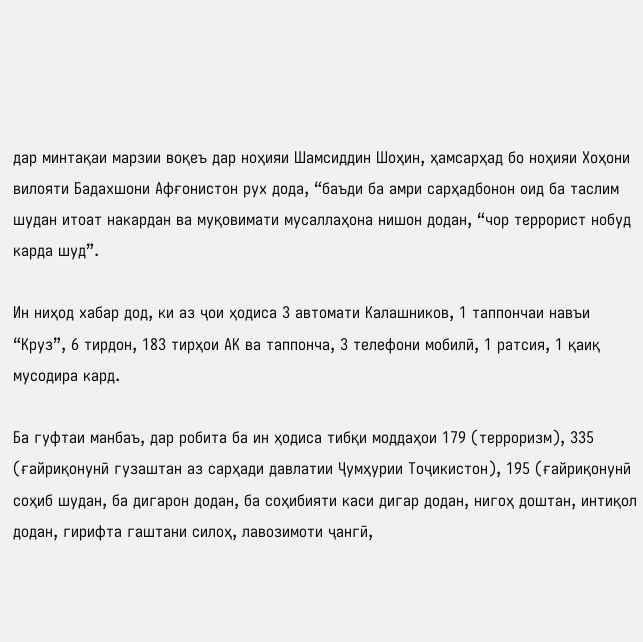дар минтақаи марзии воқеъ дар ноҳияи Шамсиддин Шоҳин, ҳамсарҳад бо ноҳияи Хоҳони вилояти Бадахшони Афғонистон рух дода, “баъди ба амри сарҳадбонон оид ба таслим шудан итоат накардан ва муқовимати мусаллаҳона нишон додан, “чор террорист нобуд карда шуд”.

Ин ниҳод хабар дод, ки аз ҷои ҳодиса 3 автомати Калашников, 1 таппончаи навъи “Круз”, 6 тирдон, 183 тирҳои АК ва таппонча, 3 телефони мобилӣ, 1 ратсия, 1 қаиқ мусодира кард.

Ба гуфтаи манбаъ, дар робита ба ин ҳодиса тибқи моддаҳои 179 (терроризм), 335 (ғайриқонунӣ гузаштан аз сарҳади давлатии Ҷумҳурии Тоҷикистон), 195 (ғайриқонунӣ соҳиб шудан, ба дигарон додан, ба соҳибияти каси дигар додан, нигоҳ доштан, интиқол додан, гирифта гаштани силоҳ, лавозимоти ҷангӣ,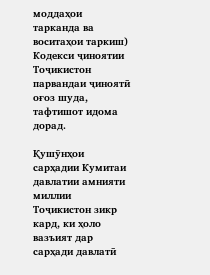моддаҳои тарканда ва воситаҳои таркиш) Кодекси ҷиноятии Тоҷикистон парвандаи ҷиноятӣ оғоз шуда, тафтишот идома дорад.

Қушӯнҳои сарҳадии Кумитаи давлатии амнияти миллии Тоҷикистон зикр кард, ки ҳоло вазъият дар сарҳади давлатӣ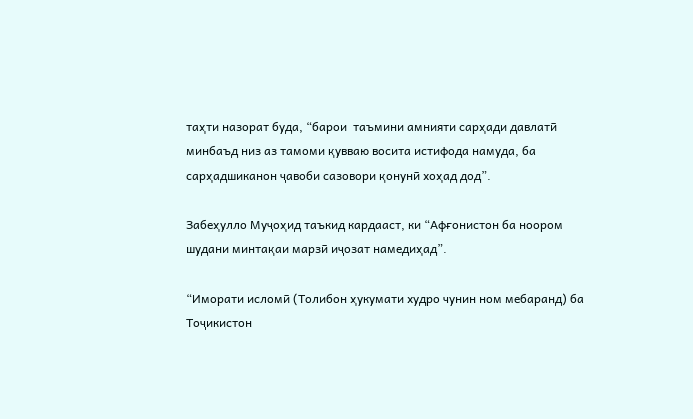таҳти назорат буда, “барои  таъмини амнияти сарҳади давлатӣ минбаъд низ аз тамоми қувваю восита истифода намуда, ба  сарҳадшиканон ҷавоби сазовори қонунӣ хоҳад дод”.

Забеҳулло Муҷоҳид таъкид кардааст, ки “Афғонистон ба ноором шудани минтақаи марзӣ иҷозат намедиҳад”.

“Иморати исломӣ (Толибон ҳукумати худро чунин ном мебаранд) ба Тоҷикистон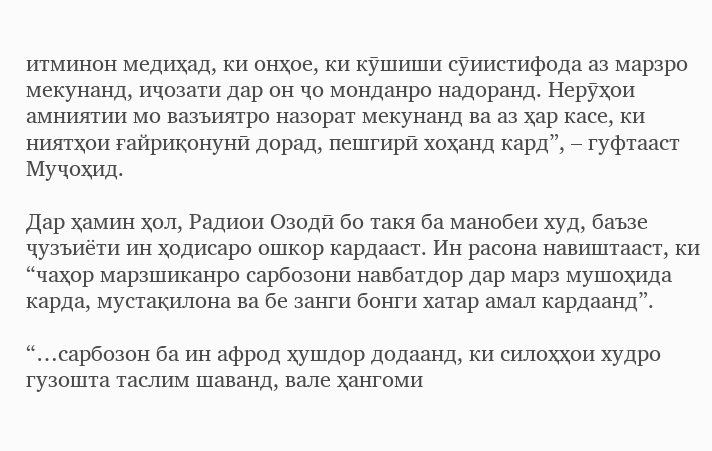итминон медиҳад, ки онҳое, ки кӯшиши сӯиистифода аз марзро мекунанд, иҷозати дар он ҷо монданро надоранд. Нерӯҳои амниятии мо вазъиятро назорат мекунанд ва аз ҳар касе, ки ниятҳои ғайриқонунӣ дорад, пешгирӣ хоҳанд кард”, – гуфтааст Муҷоҳид.

Дар ҳамин ҳол, Радиои Озодӣ бо такя ба манобеи худ, баъзе ҷузъиёти ин ҳодисаро ошкор кардааст. Ин расона навиштааст, ки “чаҳор марзшиканро сарбозони навбатдор дар марз мушоҳида карда, мустақилона ва бе занги бонги хатар амал кардаанд”.

“…сарбозон ба ин афрод ҳушдор додаанд, ки силоҳҳои худро гузошта таслим шаванд, вале ҳангоми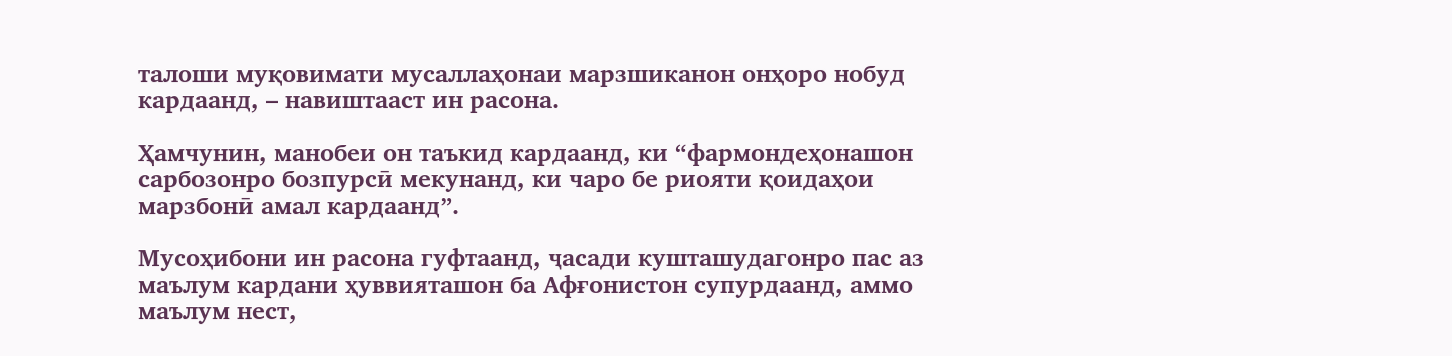талоши муқовимати мусаллаҳонаи марзшиканон онҳоро нобуд кардаанд, – навиштааст ин расона.

Ҳамчунин, манобеи он таъкид кардаанд, ки “фармондеҳонашон сарбозонро бозпурсӣ мекунанд, ки чаро бе риояти қоидаҳои марзбонӣ амал кардаанд”.

Мусоҳибони ин расона гуфтаанд, ҷасади кушташудагонро пас аз маълум кардани ҳуввияташон ба Афғонистон супурдаанд, аммо маълум нест,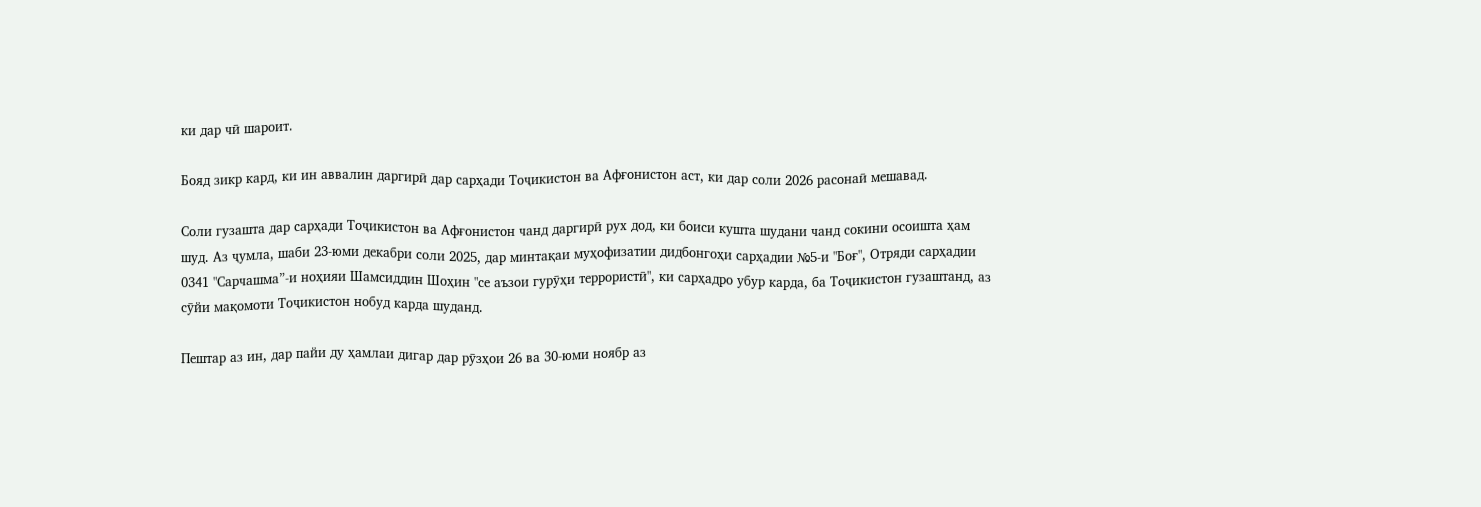ки дар чӣ шароит.

Бояд зикр кард, ки ин аввалин даргирӣ дар сарҳади Тоҷикистон ва Афғонистон аст, ки дар соли 2026 расонаӣ мешавад.

Соли гузашта дар сарҳади Тоҷикистон ва Афғонистон чанд даргирӣ рух дод, ки боиси кушта шудани чанд сокини осоишта ҳам шуд. Аз ҷумла, шаби 23-юми декабри соли 2025, дар минтақаи муҳофизатии дидбонгоҳи сарҳадии №5-и "Боғ", Отряди сарҳадии 0341 "Сарчашма”-и ноҳияи Шамсиддин Шоҳин "се аъзои гурӯҳи террористӣ", ки сарҳадро убур карда, ба Тоҷикистон гузаштанд, аз сӯйи мақомоти Тоҷикистон нобуд карда шуданд.

Пештар аз ин, дар пайи ду ҳамлаи дигар дар рӯзҳои 26 ва 30-юми ноябр аз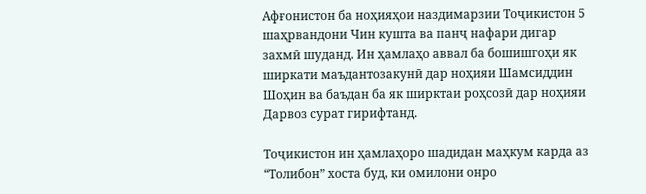Афғонистон ба ноҳияҳои наздимарзии Тоҷикистон 5 шаҳрвандони Чин кушта ва панҷ нафари дигар захмӣ шуданд. Ин ҳамлаҳо аввал ба бошишгоҳи як ширкати маъдантозакунӣ дар ноҳияи Шамсиддин Шоҳин ва баъдан ба як ширктаи роҳсозӣ дар ноҳияи Дарвоз сурат гирифтанд.

Тоҷикистон ин ҳамлаҳоро шадидан маҳкум карда аз “Толибон” хоста буд, ки омилони онро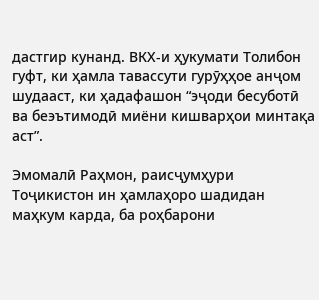дастгир кунанд. ВКХ-и ҳукумати Толибон гуфт, ки ҳамла тавассути гурӯҳҳое анҷом шудааст, ки ҳадафашон “эҷоди бесуботӣ ва беэътимодӣ миёни кишварҳои минтақа аст”.

Эмомалӣ Раҳмон, раисҷумҳури Тоҷикистон ин ҳамлаҳоро шадидан маҳкум карда, ба роҳбарони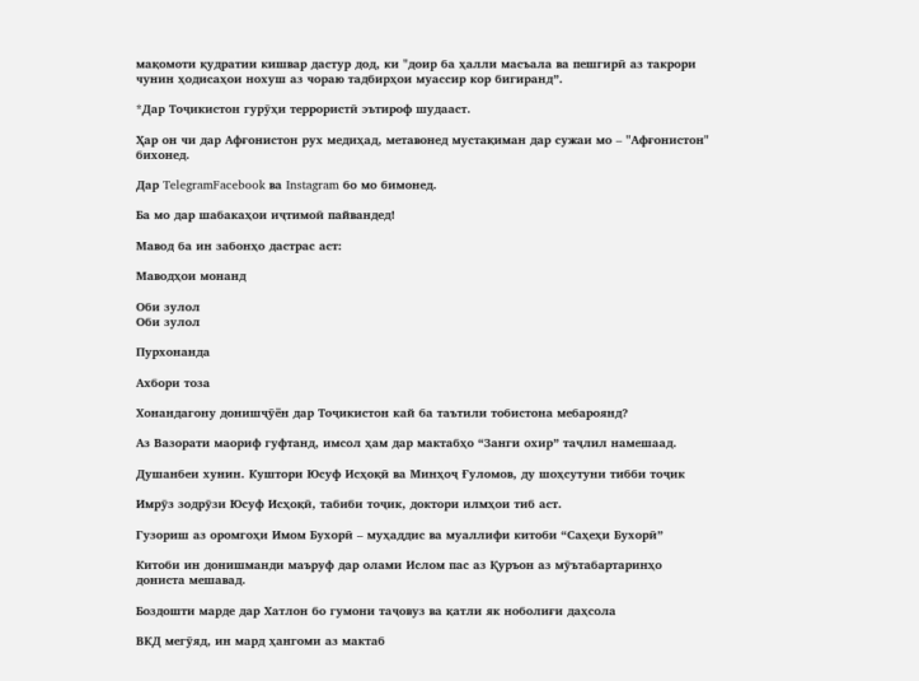мақомоти қудратии кишвар дастур дод, ки "доир ба ҳалли масъала ва пешгирӣ аз такрори чунин ҳодисаҳои нохуш аз чораю тадбирҳои муассир кор бигиранд”.

*Дар Тоҷикистон гурӯҳи террористӣ эътироф шудааст.

Ҳар он чи дар Афғонистон рух медиҳад, метавонед мустақиман дар сужаи мо – "Афғонистон" бихонед.

Дар TelegramFacebook ва Instagram бо мо бимонед.

Ба мо дар шабакаҳои иҷтимоӣ пайвандед!

Мавод ба ин забонҳо дастрас аст:

Маводҳои монанд

Оби зулол
Оби зулол

Пурхонанда

Ахбори тоза

Хонандагону донишҷӯён дар Тоҷикистон кай ба таътили тобистона мебароянд?

Аз Вазорати маориф гуфтанд, имсол ҳам дар мактабҳо “Занги охир” таҷлил намешаад.

Душанбеи хунин. Куштори Юсуф Исҳоқӣ ва Минҳоҷ Ғуломов, ду шоҳсутуни тибби тоҷик

Имрӯз зодрӯзи Юсуф Исҳоқӣ, табиби тоҷик, доктори илмҳои тиб аст.

Гузориш аз оромгоҳи Имом Бухорӣ – муҳаддис ва муаллифи китоби “Саҳеҳи Бухорӣ”

Китоби ин донишманди маъруф дар олами Ислом пас аз Қуръон аз мӯътабартаринҳо дониста мешавад.

Боздошти марде дар Хатлон бо гумони таҷовуз ва қатли як ноболиғи даҳсола

ВКД мегӯяд, ин мард ҳангоми аз мактаб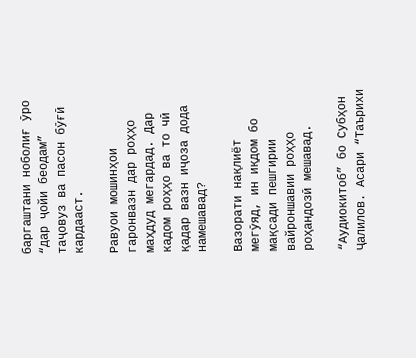баргаштани ноболиғ ӯро “дар ҷойи беодам” таҷовуз ва пасон бӯғӣ кардааст.

Равуои мошинҳои гаронвазн дар роҳҳо маҳдуд мегардад. Дар кадом роҳҳо ва то чӣ қадар вазн иҷоза дода намешавад?

Вазорати нақлиёт мегӯяд, ин иқдом бо мақсади пешгирии вайроншавии роҳҳо роҳандозӣ мешавад.

“Аудиокитоб” бо Субҳон Ҷалилов. Асари “Таърихи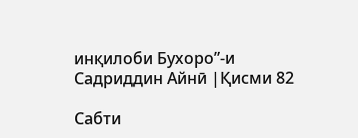инқилоби Бухоро”-и Садриддин Айнӣ |Қисми 82

Cабти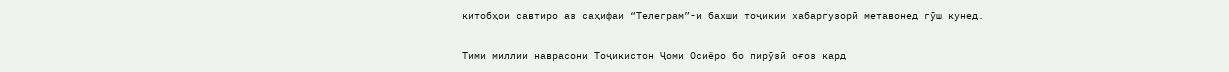китобҳои савтиро аз саҳифаи “Телеграм”-и бахши тоҷикии хабаргузорӣ метавонед гӯш кунед.

Тими миллии наврасони Тоҷикистон Ҷоми Осиёро бо пирӯзӣ оғоз кард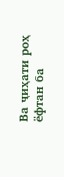Ва ҷиҳати роҳ ёфтан ба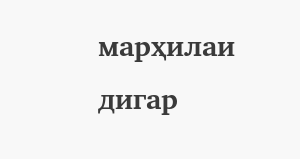марҳилаи дигар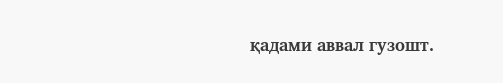қадами аввал гузошт.